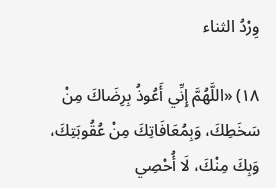وِرْدُ الثناء

۱٨) «اللَّهُمَّ إِنِّي أَعُوذُ بِرِضَاكَ مِنْ سَخَطِكَ، وَبِمُعَافَاتِكَ مِنْ عُقُوبَتِكَ، وَبِكَ مِنْكَ، لَا أُحْصِي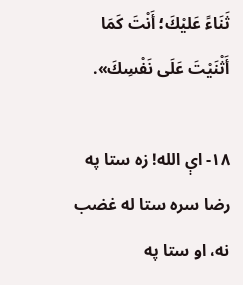ثَنَاءً عَليْكَ؛ أَنْتَ كَمَا أَثْنَيْتَ عَلَى نَفْسِكَ».

۱۸- اې الله! زه ستا په رضا سره ستا له غضب نه، او ستا په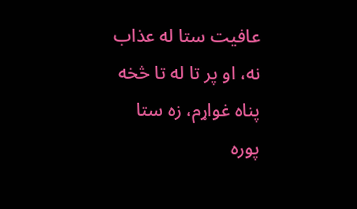عافیت ستا له عذاب نه، او پر تا له تا څخه پناه غواړم، زه ستا پوره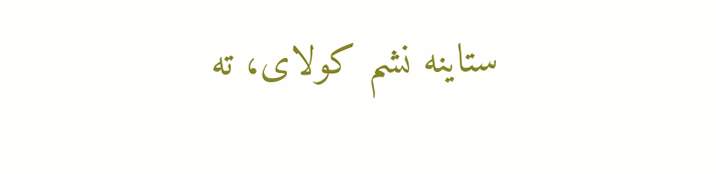ستاینه نشم کولای، ته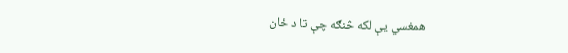همغسي یې لکه څنګه چې تا د ځان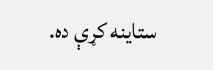ستاینه کړې ده.